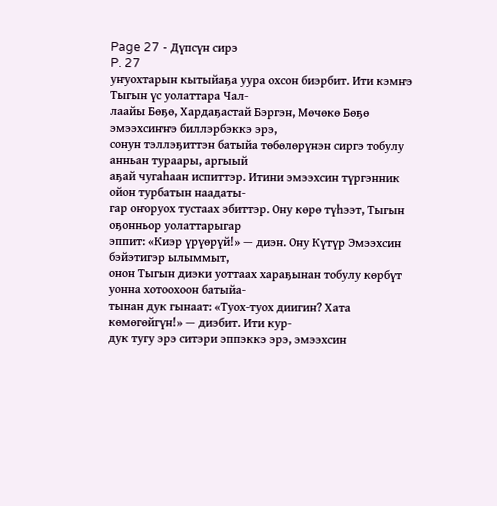Page 27 - Дүпсүн сирэ
P. 27
уҥуохтарын кытыйаҕа уура охсон биэрбит. Ити кэмҥэ Тыгын үс уолаттара Чал-
лаайы Бөҕө, Хардаҕастай Бэргэн, Мөчөкө Бөҕө эмээхсиҥҥэ биллэрбэккэ эрэ,
сонун тэллэҕиттэн батыйа төбөлөрүнэн сиргэ тобулу анньан тураары, аргыый
аҕай чугаһаан испиттэр. Итини эмээхсин түргэнник ойон турбатын наадаты-
гар оҥоруох тустаах эбиттэр. Ону көрө түһээт, Тыгын оҕонньор уолаттарыгар
эппит: «Киэр үрүөрүй!» — диэн. Ону Күтүр Эмээхсин бэйэтигэр ылыммыт,
онон Тыгын диэки уоттаах хараҕынан тобулу көрбүт уонна хотоохоон батыйа-
тынан дук гынаат: «Туох-туох диигин? Хата көмөгөйгүн!» — диэбит. Ити кур-
дук тугу эрэ ситэри эппэккэ эрэ, эмээхсин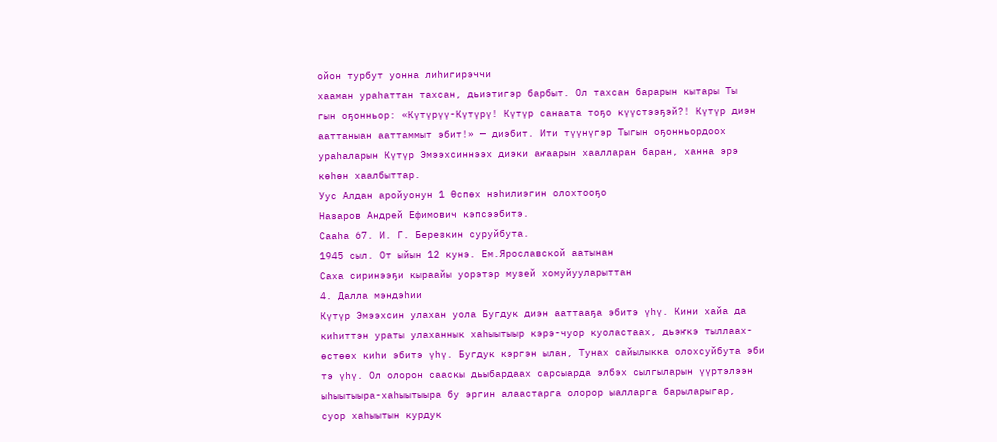ойон турбут уонна лиһигирэччи
хааман ураһаттан тахсан, дьиэтигэр барбыт. Ол тахсан барарын кытары Ты
гын оҕонньор: «Күтүрүү-Күтүрү! Күтүр санаата тоҕо күүстээҕэй?! Күтүр диэн
ааттаныан ааттаммыт эбит!» — диэбит. Ити түүнүгэр Тыгын оҕонньордоох
ураһаларын Күтүр Эмээхсиннээх диэки аҥаарын хаалларан баран, ханна эрэ
көһөн хаалбыттар.
Уус Алдан аройуонун 1 Өспөх нэһилиэгин олохтооҕо
Назаров Андрей Ефимович кэпсээбитэ.
Сааһа 67. И. Г. Березкин суруйбута.
1945 сыл. От ыйын 12 кунэ. Ем.Ярославской аатынан
Саха сиринээҕи кыраайы уорэтэр музей хомуйууларыттан
4. Далла мэндэһии
Күтүр Эмээхсин улахан уола Бугдук диэн ааттааҕа эбитэ үһү. Кини хайа да
киһиттэн ураты улаханнык хаһыытыыр кэрэ-чуор куоластаах, дьэҥкэ тыллаах-
өстөөх киһи эбитэ үһү. Бугдук кэргэн ылан, Тунах сайылыкка олохсуйбута эби
тэ үһү. Ол олорон сааскы дьыбардаах сарсыарда элбэх сылгыларын үүртэлээн
ыһыытыыра-хаһыытыыра бу эргин алаастарга олорор ыалларга барыларыгар,
суор хаһыытын курдук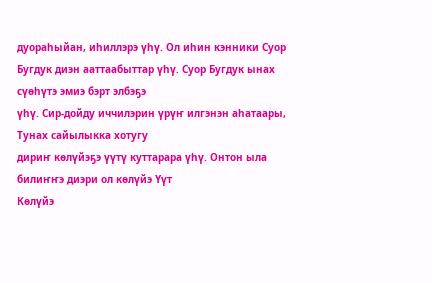дуораһыйан, иһиллэрэ үһү. Ол иһин кэнники Суор
Бугдук диэн ааттаабыттар үһү. Суор Бугдук ынах сүөһүтэ эмиэ бэрт элбэҕэ
үһү. Сир-дойду иччилэрин үрүҥ илгэнэн аһатаары, Тунах сайылыкка хотугу
дириҥ көлүйэҕэ үүтү куттарара үһү. Онтон ыла билиҥҥэ диэри ол көлүйэ Үүт
Көлүйэ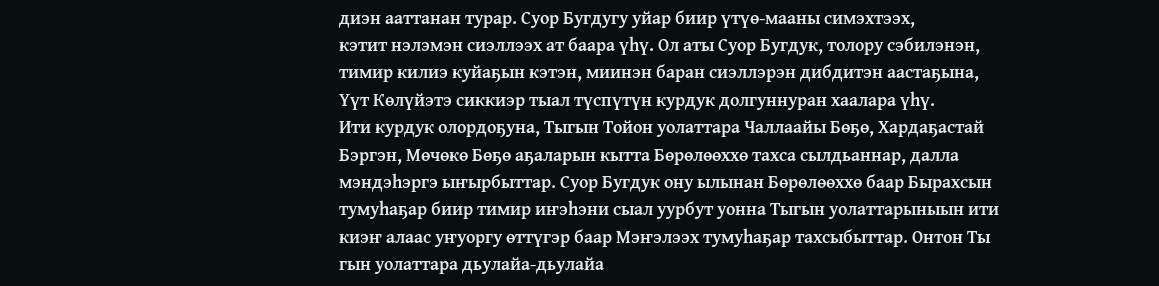диэн ааттанан турар. Суор Бугдугу уйар биир үтүө-мааны симэхтээх,
кэтит нэлэмэн сиэллээх ат баара үһү. Ол аты Суор Бугдук, толору сэбилэнэн,
тимир килиэ куйаҕын кэтэн, миинэн баран сиэллэрэн дибдитэн аастаҕына,
Үүт Көлүйэтэ сиккиэр тыал түспүтүн курдук долгуннуран хаалара үһү.
Ити курдук олордоҕуна, Тыгын Тойон уолаттара Чаллаайы Бөҕө, Хардаҕастай
Бэргэн, Мөчөкө Бөҕө аҕаларын кытта Бөрөлөөххө тахса сылдьаннар, далла
мэндэһэргэ ыҥырбыттар. Суор Бугдук ону ылынан Бөрөлөөххө баар Бырахсын
тумуһаҕар биир тимир иҥэһэни сыал уурбут уонна Тыгын уолаттарыныын ити
киэҥ алаас уҥуоргу өттүгэр баар Мэҥэлээх тумуһаҕар тахсыбыттар. Онтон Ты
гын уолаттара дьулайа-дьулайа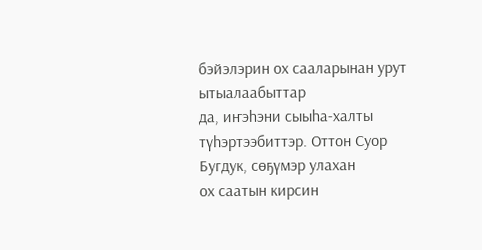бэйэлэрин ох сааларынан урут ытыалаабыттар
да, иҥэһэни сыыһа-халты түһэртээбиттэр. Оттон Суор Бугдук, сөҕүмэр улахан
ох саатын кирсин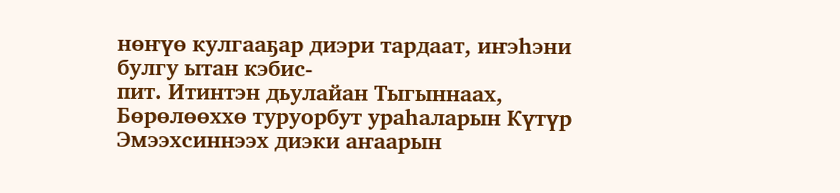нөҥүө кулгааҕар диэри тардаат, иҥэһэни булгу ытан кэбис-
пит. Итинтэн дьулайан Тыгыннаах, Бөрөлөөххө туруорбут ураһаларын Күтүр
Эмээхсиннээх диэки аҥаарын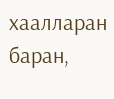хаалларан баран,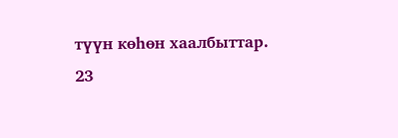түүн көһөн хаалбыттар.
23